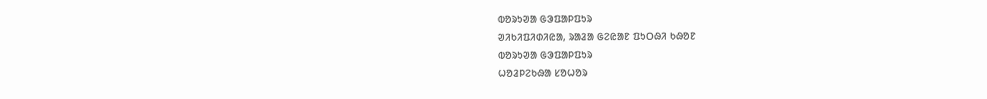ᱵᱚᱨᱩᱣᱟ ᱜᱳᱯᱟᱞᱯᱩᱨ
ᱣᱤᱠᱤᱯᱤᱰᱤᱭᱟ, ᱨᱟᱲᱟ ᱜᱮᱭᱟᱱ ᱯᱩᱛᱷᱤ ᱠᱷᱚᱱ
ᱵᱚᱨᱩᱣᱟ ᱜᱳᱯᱟᱞᱯᱩᱨ
ᱦᱚᱲᱞᱮᱠᱷᱟ ᱥᱚᱦᱚᱨ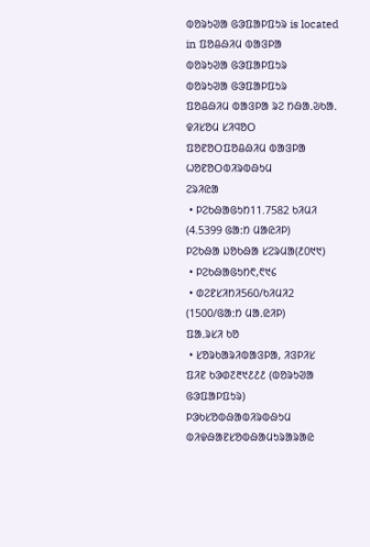ᱵᱚᱨᱩᱣᱟ ᱜᱳᱯᱟᱞᱯᱩᱨ is located in ᱯᱚᱪᱷᱤᱢ ᱵᱟᱝᱞᱟ
ᱵᱚᱨᱩᱣᱟ ᱜᱳᱯᱟᱞᱯᱩᱨ
ᱵᱚᱨᱩᱣᱟ ᱜᱳᱯᱟᱞᱯᱩᱨ
ᱯᱚᱪᱷᱤᱢ ᱵᱟᱝᱞᱟ ᱨᱮ ᱴᱷᱟᱹᱶᱠᱟᱹ
ᱫᱤᱥᱚᱢ ᱥᱤᱧᱚᱛ
ᱯᱚᱱᱚᱛᱯᱚᱪᱷᱤᱢ ᱵᱟᱝᱞᱟ
ᱦᱚᱱᱚᱛᱵᱤᱨᱵᱷᱩᱢ
ᱮᱨᱤᱭᱟ
 • ᱞᱮᱠᱷᱟᱜᱩᱴ11.7582 ᱠᱤᱢᱤ (4.5399 ᱜᱟᱺᱴ ᱢᱟᱭᱤᱞ)
ᱞᱮᱠᱷᱟ ᱡᱚᱠᱷᱟ ᱥᱮᱨᱢᱟ(᱒᱐᱑᱑)
 • ᱞᱮᱠᱷᱟᱜᱩᱴ᱖,᱖᱑᱔
 • ᱰᱮᱱᱥᱤᱴᱤ560/ᱠᱤᱢᱤ2 (1500/ᱜᱟᱺᱴ ᱢᱟᱹᱭᱤᱞ)
ᱯᱟᱹᱨᱥᱤ ᱠᱚ
 • ᱥᱚᱨᱠᱟᱨᱤᱵᱟᱝᱞᱟ, ᱤᱝᱞᱤᱥ
ᱯᱤᱱ ᱠᱳᱰ᱗᱓᱑᱒᱒᱒ (ᱵᱚᱨᱩᱣᱟ ᱜᱳᱯᱟᱞᱯᱩᱨ)
ᱞᱳᱠᱥᱚᱵᱷᱟᱵᱤᱨᱵᱷᱩᱢ
ᱵᱤᱫᱷᱟᱱᱥᱚᱵᱷᱟᱢᱩᱨᱟᱨᱟᱭ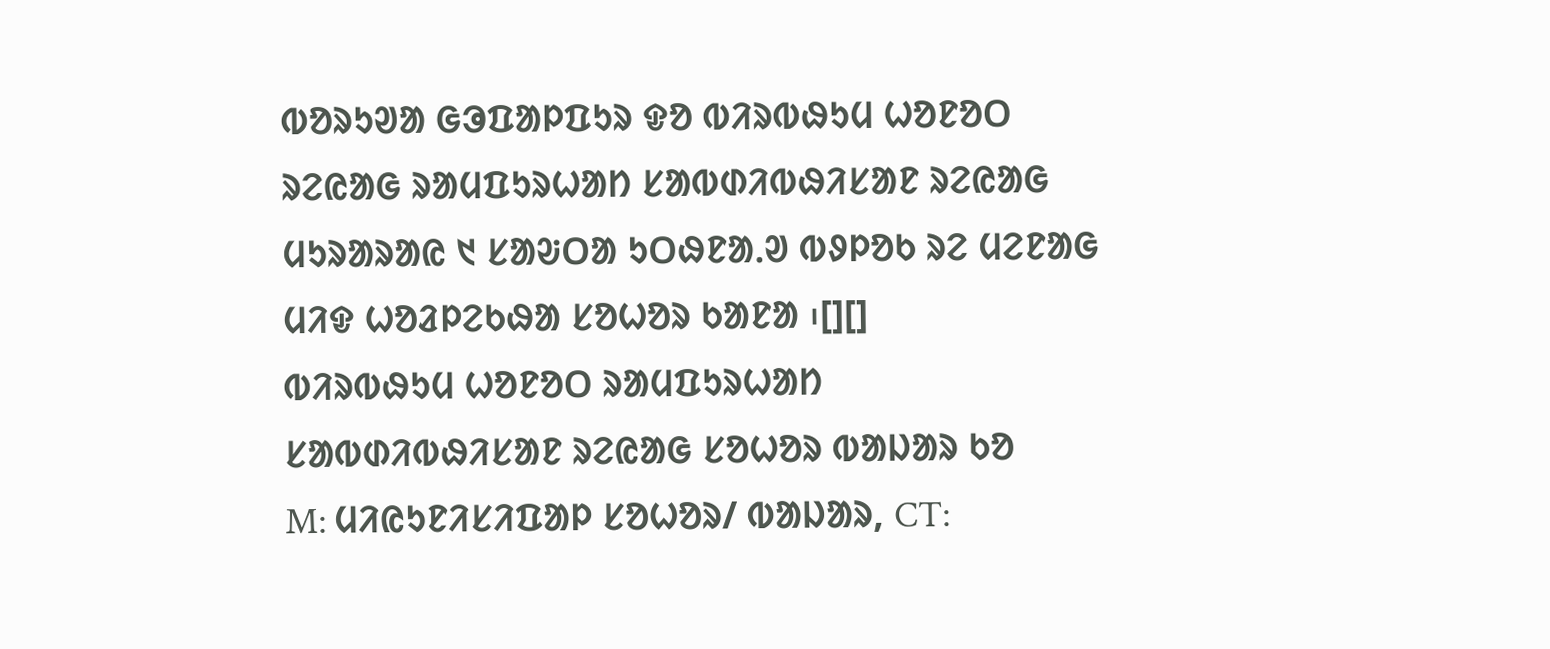ᱵᱚᱨᱩᱣᱟ ᱜᱳᱯᱟᱞᱯᱩᱨ ᱫᱚ ᱵᱤᱨᱵᱷᱩᱢ ᱦᱚᱱᱚᱛ ᱨᱮᱭᱟᱜ ᱨᱟᱢᱯᱩᱨᱦᱟᱴ ᱥᱟᱵᱰᱤᱵᱷᱤᱥᱟᱱ ᱨᱮᱭᱟᱜ ᱢᱩᱨᱟᱨᱟᱭ ᱑ ᱥᱟᱶᱛᱟ ᱩᱛᱷᱱᱟᱹᱣ ᱵᱽᱞᱚᱠ ᱨᱮ ᱢᱮᱱᱟᱜ ᱢᱤᱫ ᱦᱚᱲᱞᱮᱠᱷᱟ ᱥᱚᱦᱚᱨ ᱠᱟᱱᱟ ᱾[][]
ᱵᱤᱨᱵᱷᱩᱢ ᱦᱚᱱᱚᱛ ᱨᱟᱢᱯᱩᱨᱦᱟᱴ ᱥᱟᱵᱰᱤᱵᱷᱤᱥᱟᱱ ᱨᱮᱭᱟᱜ ᱥᱚᱦᱚᱨ ᱵᱟᱡᱟᱨ ᱠᱚ
M: ᱢᱤᱭᱩᱱᱤᱥᱤᱯᱟᱞ ᱥᱚᱦᱚᱨ/ ᱵᱟᱡᱟᱨ, CT: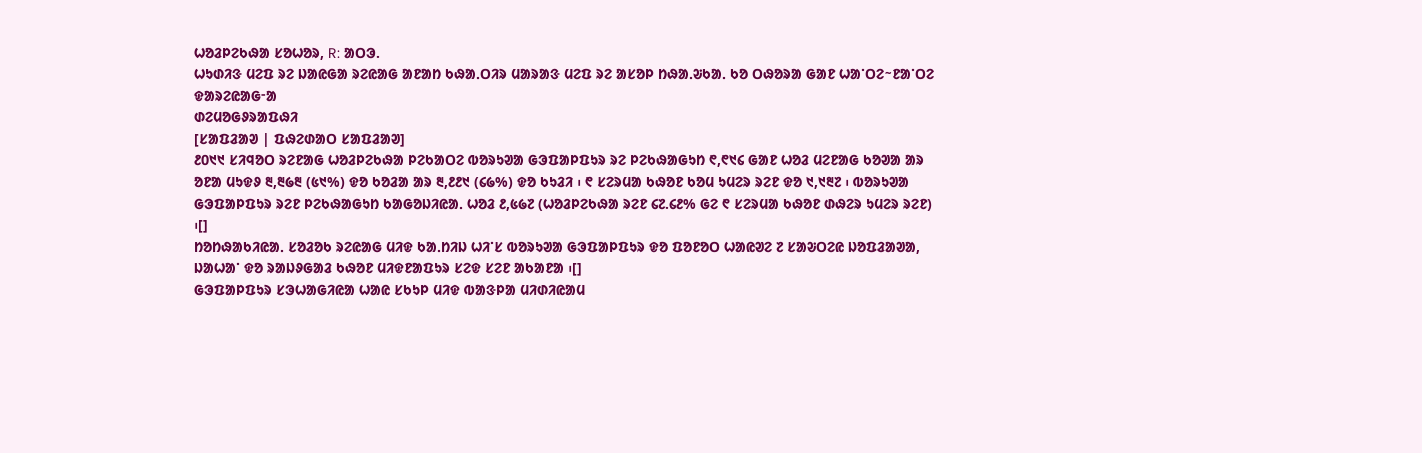ᱦᱚᱲᱞᱮᱠᱷᱟ ᱥᱚᱦᱚᱨ, R: ᱟᱛᱳ.
ᱦᱩᱰᱤᱝ ᱢᱮᱯ ᱨᱮ ᱡᱟᱭᱜᱟ ᱨᱮᱭᱟᱜ ᱟᱱᱟᱴ ᱠᱷᱟᱹᱛᱤᱨ ᱢᱟᱨᱟᱝ ᱢᱮᱯ ᱨᱮ ᱟᱥᱚᱞ ᱴᱷᱟᱹᱶᱠᱟᱹ ᱠᱚ ᱛᱷᱚᱨᱟ ᱜᱟᱱ ᱦᱟᱸᱛᱮᱻᱱᱟᱸᱛᱮ ᱫᱟᱨᱮᱭᱟᱜᱼᱟ
ᱰᱮᱢᱚᱜᱽᱨᱟᱯᱷᱤ
[ᱥᱟᱯᱲᱟᱣ | ᱯᱷᱮᱰᱟᱛ ᱥᱟᱯᱲᱟᱣ]
᱒᱐᱑᱑ ᱥᱤᱧᱚᱛ ᱨᱮᱱᱟᱜ ᱦᱚᱲᱞᱮᱠᱷᱟ ᱞᱮᱠᱟᱛᱮ ᱵᱚᱨᱩᱣᱟ ᱜᱳᱯᱟᱞᱯᱩᱨ ᱨᱮ ᱞᱮᱠᱷᱟᱜᱩᱴ ᱖,᱖᱑᱔ ᱜᱟᱱ ᱦᱚᱲ ᱢᱮᱱᱟᱜ ᱠᱚᱣᱟ ᱟᱨ ᱚᱱᱟ ᱢᱩᱫᱽ ᱓,᱓᱙᱓ (᱕᱑%) ᱫᱚ ᱠᱚᱲᱟ ᱟᱨ ᱓,᱒᱒᱑ (᱔᱙%) ᱫᱚ ᱠᱩᱲᱤ ᱾ ᱖ ᱥᱮᱨᱢᱟ ᱠᱷᱚᱱ ᱠᱚᱢ ᱩᱢᱮᱨ ᱨᱮᱱ ᱫᱚ ᱑,᱑᱓᱗ ᱾ ᱵᱚᱨᱩᱣᱟ ᱜᱳᱯᱟᱞᱯᱩᱨ ᱨᱮᱱ ᱞᱮᱠᱷᱟᱜᱩᱴ ᱠᱟᱜᱚᱡᱤᱭᱟᱹ ᱦᱚᱲ ᱒,᱕᱙᱗ (ᱦᱚᱲᱞᱮᱠᱷᱟ ᱨᱮᱱ ᱔᱗.᱔᱒% ᱜᱮ ᱖ ᱥᱮᱨᱢᱟ ᱠᱷᱚᱱ ᱰᱷᱮᱨ ᱩᱢᱮᱨ ᱨᱮᱱ) ᱾[]
ᱴᱚᱴᱷᱟᱠᱤᱭᱟᱹ ᱥᱚᱲᱚᱠ ᱨᱮᱭᱟᱜ ᱢᱤᱫ ᱠᱟᱹᱴᱤᱡ ᱦᱤᱸᱥ ᱵᱚᱨᱩᱣᱟ ᱜᱳᱯᱟᱞᱯᱩᱨ ᱫᱚ ᱯᱚᱱᱚᱛ ᱦᱟᱭᱣᱮ ᱗ ᱥᱟᱶᱛᱮᱭ ᱡᱚᱯᱲᱟᱣᱟ, ᱡᱟᱦᱟᱸ ᱫᱚ ᱨᱟᱡᱽᱜᱟᱲ ᱠᱷᱚᱱ ᱢᱤᱫᱱᱟᱯᱩᱨ ᱥᱮᱫ ᱥᱮᱱ ᱟᱠᱟᱱᱟ ᱾[]
ᱜᱳᱯᱟᱞᱯᱩᱨ ᱥᱳᱦᱟᱜᱤᱭᱟ ᱦᱟᱭ ᱥᱠᱩᱞ ᱢᱤᱫ ᱵᱟᱝᱞᱟ ᱢᱤᱰᱤᱭᱟᱢ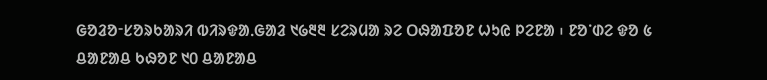ᱜᱚᱲᱚᱼᱥᱚᱨᱠᱟᱨᱤ ᱵᱤᱨᱫᱟᱹᱜᱟᱲ ᱑᱙᱓᱓ ᱥᱮᱨᱢᱟ ᱨᱮ ᱛᱷᱟᱯᱚᱱ ᱦᱩᱭ ᱞᱮᱱᱟ ᱾ ᱱᱚᱸᱰᱮ ᱫᱚ ᱕ ᱪᱟᱱᱟᱪ ᱠᱷᱚᱱ ᱑᱐ ᱪᱟᱱᱟᱪ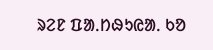ᱨᱮᱱ ᱯᱟᱹᱴᱷᱩᱭᱟᱹ ᱠᱚ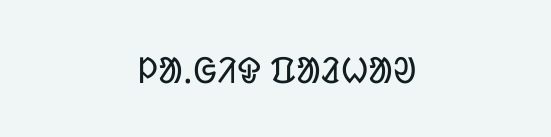ᱞᱟᱹᱜᱤᱫ ᱯᱟᱲᱦᱟᱣ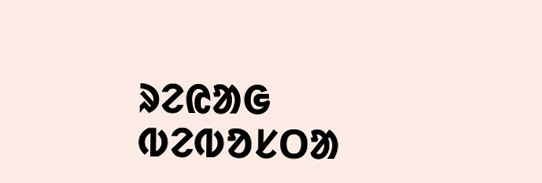ᱨᱮᱭᱟᱜ ᱵᱮᱵᱚᱥᱛᱟ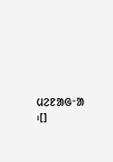ᱢᱮᱱᱟᱜᱼᱟ ᱾[]